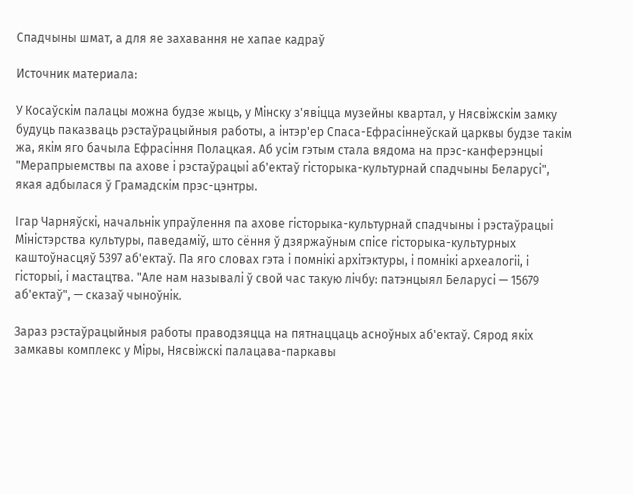Спадчыны шмат, а для яе захавання не хапае кадраў

Источник материала:

У Косаўскім палацы можна будзе жыць, у Мінску з'явіцца музейны квартал, у Нясвіжскім замку будуць паказваць рэстаўрацыйныя работы, а інтэр'ер Спаса-Ефрасіннеўскай царквы будзе такім жа, якім яго бачыла Ефрасіння Полацкая. Аб усім гэтым стала вядома на прэс-канферэнцыі "Мерапрыемствы па ахове і рэстаўрацыі аб'ектаў гісторыка-культурнай спадчыны Беларусі", якая адбылася ў Грамадскім прэс-цэнтры.

Ігар Чарняўскі, начальнік упраўлення па ахове гісторыка-культурнай спадчыны і рэстаўрацыі Міністэрства культуры, паведаміў, што сёння ў дзяржаўным спісе гісторыка-культурных каштоўнасцяў 5397 аб'ектаў. Па яго словах гэта і помнікі архітэктуры, і помнікі археалогіі, і гісторыі, і мастацтва. "Але нам называлі ў свой час такую лічбу: патэнцыял Беларусі — 15679 аб'ектаў", — сказаў чыноўнік.

Зараз рэстаўрацыйныя работы праводзяцца на пятнаццаць асноўных аб'ектаў. Сярод якіх замкавы комплекс у Міры, Нясвіжскі палацава-паркавы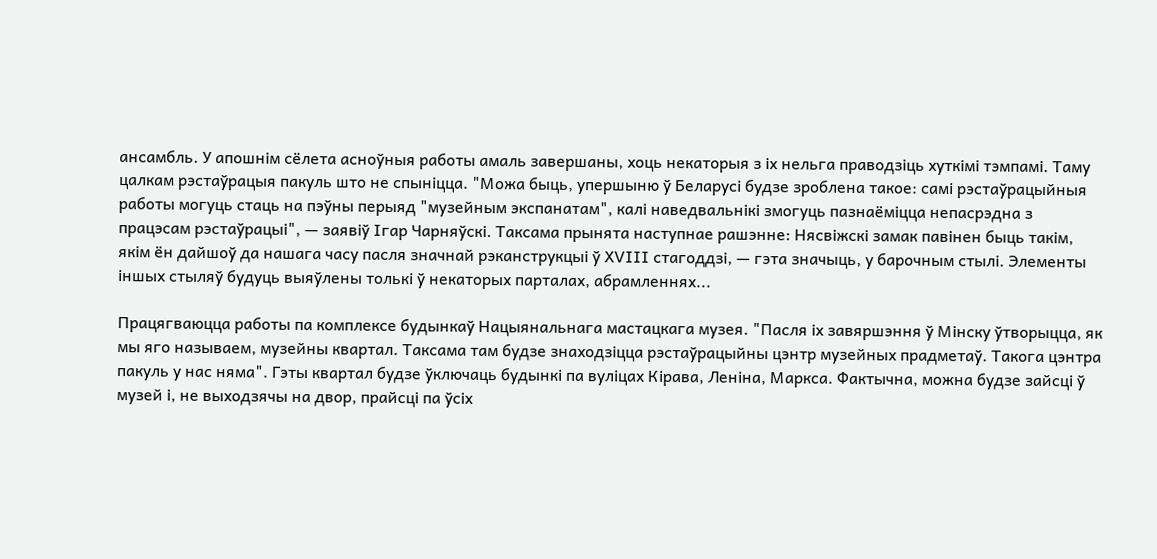ансамбль. У апошнім сёлета асноўныя работы амаль завершаны, хоць некаторыя з іх нельга праводзіць хуткімі тэмпамі. Таму цалкам рэстаўрацыя пакуль што не спыніцца. "Можа быць, упершыню ў Беларусі будзе зроблена такое: самі рэстаўрацыйныя работы могуць стаць на пэўны перыяд "музейным экспанатам", калі наведвальнікі змогуць пазнаёміцца непасрэдна з працэсам рэстаўрацыі", — заявіў Ігар Чарняўскі. Таксама прынята наступнае рашэнне: Нясвіжскі замак павінен быць такім, якім ён дайшоў да нашага часу пасля значнай рэканструкцыі ў ХVІІІ стагоддзі, — гэта значыць, у барочным стылі. Элементы іншых стыляў будуць выяўлены толькі ў некаторых парталах, абрамленнях...

Працягваюцца работы па комплексе будынкаў Нацыянальнага мастацкага музея. "Пасля іх завяршэння ў Мінску ўтворыцца, як мы яго называем, музейны квартал. Таксама там будзе знаходзіцца рэстаўрацыйны цэнтр музейных прадметаў. Такога цэнтра пакуль у нас няма". Гэты квартал будзе ўключаць будынкі па вуліцах Кірава, Леніна, Маркса. Фактычна, можна будзе зайсці ў музей і, не выходзячы на двор, прайсці па ўсіх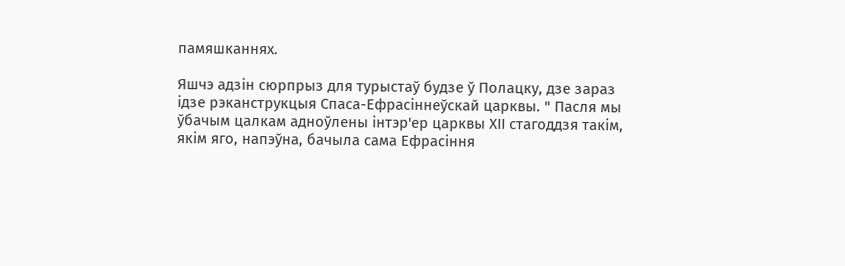памяшканнях.

Яшчэ адзін сюрпрыз для турыстаў будзе ў Полацку, дзе зараз ідзе рэканструкцыя Спаса-Ефрасіннеўскай царквы. " Пасля мы ўбачым цалкам адноўлены інтэр'ер царквы ХІІ стагоддзя такім, якім яго, напэўна, бачыла сама Ефрасіння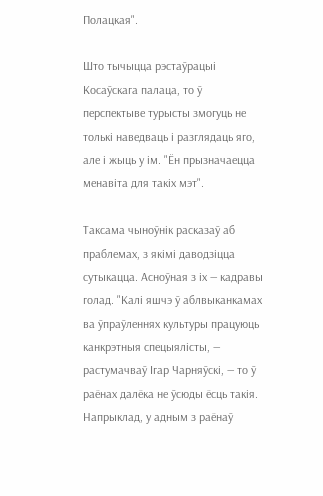Полацкая".

Што тычыцца рэстаўрацыі Косаўскага палаца, то ў перспектыве турысты змогуць не толькі наведваць і разглядаць яго, але і жыць у ім. "Ён прызначаецца менавіта для такіх мэт".

Таксама чыноўнік расказаў аб праблемах, з якімі даводзіцца сутыкацца. Асноўная з іх — кадравы голад. "Калі яшчэ ў аблвыканкамах ва ўпраўленнях культуры працуюць канкрэтныя спецыялісты, — растумачваў Ігар Чарняўскі, — то ў раёнах далёка не ўсюды ёсць такія. Напрыклад, у адным з раёнаў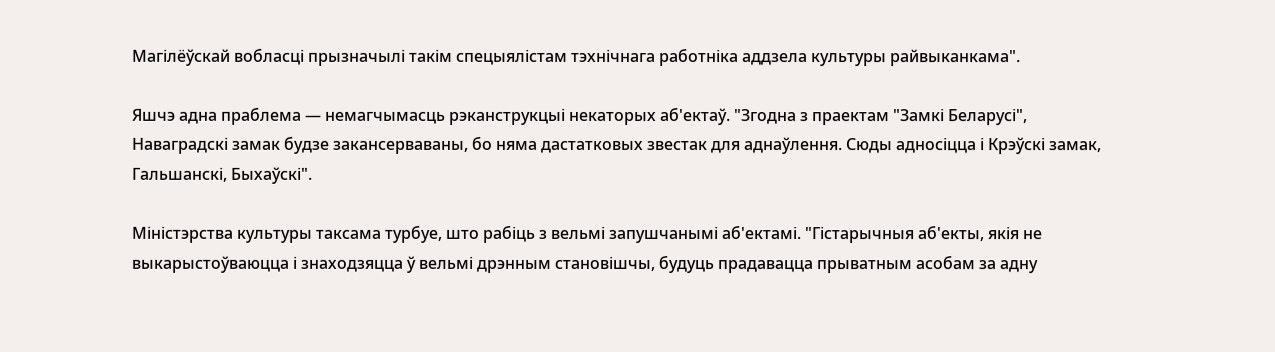Магілёўскай вобласці прызначылі такім спецыялістам тэхнічнага работніка аддзела культуры райвыканкама".

Яшчэ адна праблема — немагчымасць рэканструкцыі некаторых аб'ектаў. "Згодна з праектам "Замкі Беларусі", Наваградскі замак будзе закансерваваны, бо няма дастатковых звестак для аднаўлення. Сюды адносіцца і Крэўскі замак, Гальшанскі, Быхаўскі".

Міністэрства культуры таксама турбуе, што рабіць з вельмі запушчанымі аб'ектамі. "Гістарычныя аб'екты, якія не выкарыстоўваюцца і знаходзяцца ў вельмі дрэнным становішчы, будуць прадавацца прыватным асобам за адну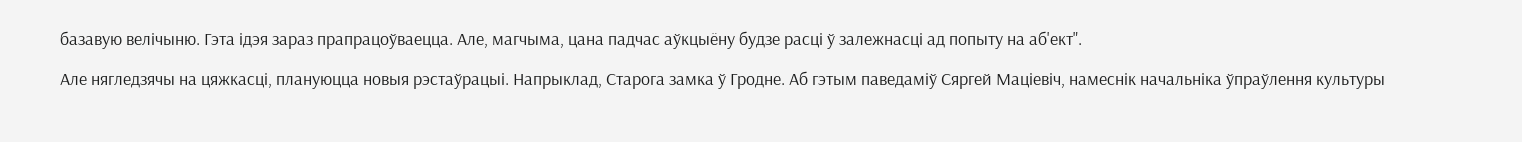базавую велічыню. Гэта ідэя зараз прапрацоўваецца. Але, магчыма, цана падчас аўкцыёну будзе расці ў залежнасці ад попыту на аб'ект".

Але нягледзячы на цяжкасці, плануюцца новыя рэстаўрацыі. Напрыклад, Старога замка ў Гродне. Аб гэтым паведаміў Сяргей Маціевіч, намеснік начальніка ўпраўлення культуры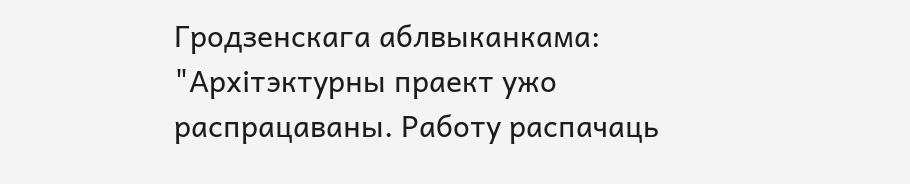Гродзенскага аблвыканкама: "Архітэктурны праект ужо распрацаваны. Работу распачаць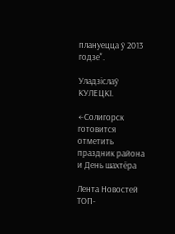плануецца ў 2013 годзе".

Уладзіслаў КУЛЕЦКІ.

←Солигорск готовится отметить праздник района и День шахтёра

Лента Новостей ТОП-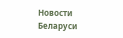Новости Беларуси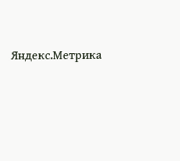Яндекс.Метрика